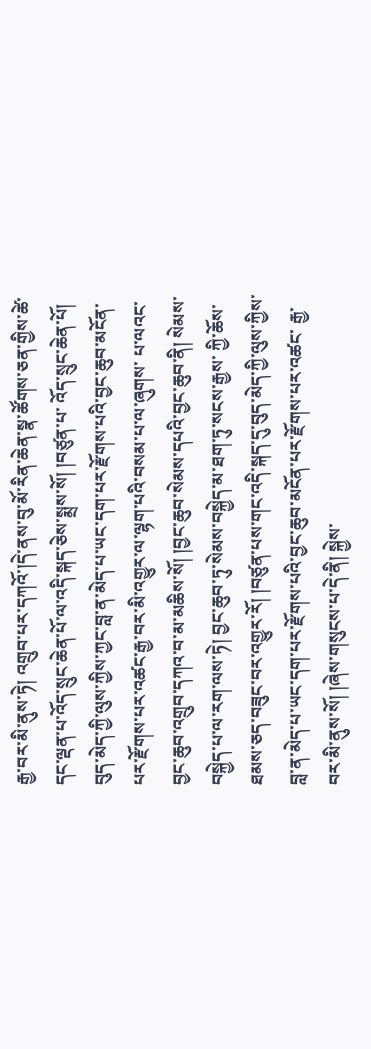རྒྱ་བར་མི་ནུས་ཏེ། འགྲུབ་པར་དཀའོ་།དེ་ནས་བུ་མོ་རིན་ཆེན་སྣ་ཚོགས་ཅན་གྱིས་ཚེ་དང་ལྡན་པ་འོད་སྲུང་ཆེན་པོ་ལ་འདི་སྐད་ཅེས་སྨྲས་སོ། །བཙུན་པ་ འོད་སྲུང་ཆེན་པོ། བུད་མེད་ཀྱི་ལུས་ཀྱིས་ཀྱང་བླ་ན་མེད་པ་ཡང་དག་པར་རྫོགས་པའི་བྱང་ཆུབ་མངོན་པར་རྫོགས་པར་འཚང་རྒྱ་བར་མི་འགྱུར་ལ་ལྷག་པའི་བསམ་པ་ལ་ཞུགས་ པ་ལའང་བྱང་ཆུབ་འགྲུབ་དཀའ་བ་མ་མཆིས་སོ། །བྱང་ཆུབ་སེམས་དཔའི་བྱང་ཆུབ་ནི། སེམས་བསྐྱེད་པ་ལ་རག་ལས་ཏེ། བྱང་ཆུབ་ཏུ་སེམས་བསྐྱེད་མ་ཐག་ཏུ་སངས་རྒྱས་ ཀྱི་ཆོས་ཐམས་ཅད་བཟུང་བར་འགྱུར་རོ། །བཙུན་པས་གང་འདི་སྐད་དུ་བུད་མེད་ཀྱི་ལུས་ཀྱིས་བླ་ན་མེད་པ་ཡང་དག་པར་རྫོགས་པའི་བྱང་ཆུབ་མངོན་པར་རྫོགས་པར་འཚང་ རྒྱ་བར་མི་ནུས་སོ། །ཞེས་གསུངས་པ་དེ་ནི། སྐྱེས་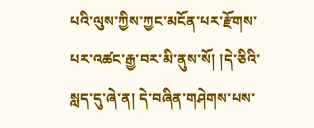པའི་ལུས་ཀྱིས་ཀྱང་མངོན་པར་རྫོགས་པར་འཚང་རྒྱ་བར་མི་ནུས་སོ། །དེ་ཅིའི་སླད་དུ་ཞེ་ན། དེ་བཞིན་གཤེགས་པས་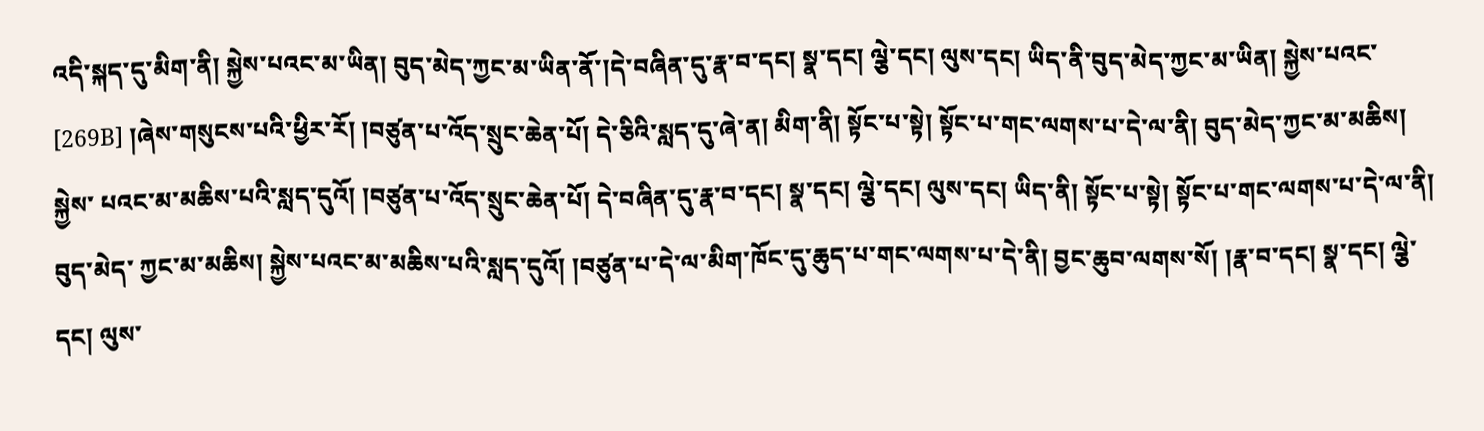འདི་སྐད་དུ་མིག་ནི། སྐྱེས་པའང་མ་ཡིན། བུད་མེད་ཀྱང་མ་ཡིན་ནོ་།དེ་བཞིན་དུ་རྣ་བ་དང། སྣ་དང། ལྕེ་དང། ལུས་དང། ཡིད་ནི་བུད་མེད་ཀྱང་མ་ཡིན། སྐྱེས་པའང་ [269B] །ཞེས་གསུངས་པའི་ཕྱིར་རོ། །བཙུན་པ་འོད་སྲུང་ཆེན་པོ། དེ་ཅིའི་སླད་དུ་ཞེ་ན། མིག་ནི། སྟོང་པ་སྟེ། སྟོང་པ་གང་ལགས་པ་དེ་ལ་ནི། བུད་མེད་ཀྱང་མ་མཆིས། སྐྱེས་ པའང་མ་མཆིས་པའི་སླད་དུའོ། །བཙུན་པ་འོད་སྲུང་ཆེན་པོ། དེ་བཞིན་དུ་རྣ་བ་དང། སྣ་དང། ལྕེ་དང། ལུས་དང། ཡིད་ནི། སྟོང་པ་སྟེ། སྟོང་པ་གང་ལགས་པ་དེ་ལ་ནི། བུད་མེད་ ཀྱང་མ་མཆིས། སྐྱེས་པའང་མ་མཆིས་པའི་སླད་དུའོ། །བཙུན་པ་དེ་ལ་མིག་ཁོང་དུ་ཆུད་པ་གང་ལགས་པ་དེ་ནི། བྱང་ཆུབ་ལགས་སོ། །རྣ་བ་དང། སྣ་དང། ལྕེ་དང། ལུས་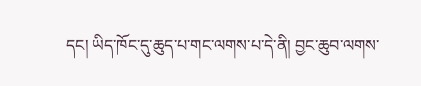དང། ཡིད་ཁོང་དུ་ཆུད་པ་གང་ལགས་པ་དེ་ནི། བྱང་ཆུབ་ལགས་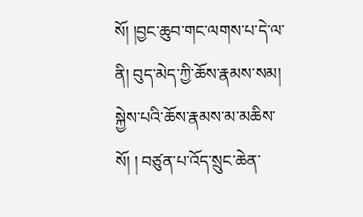སོ། །བྱང་ཆུབ་གང་ལགས་པ་དེ་ལ་ནི། བུད་མེད་ཀྱི་ཆོས་རྣམས་སམ། སྐྱེས་པའི་ཆོས་རྣམས་མ་མཆིས་སོ། ། བཙུན་པ་འོད་སྲུང་ཆེན་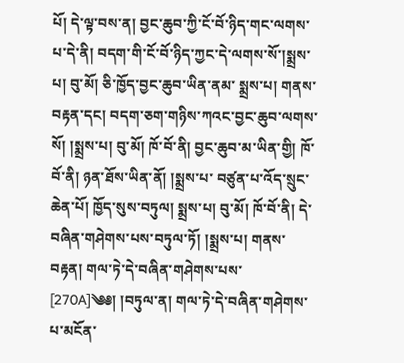པོ། དེ་ལྟ་བས་ན། བྱང་ཆུབ་ཀྱི་ངོ་བོ་ཉིད་གང་ལགས་པ་དེ་ནི། བདག་གི་ངོ་བོ་ཉིད་ཀྱང་དེ་ལགས་སོ་།སྨྲས་པ། བུ་མོ། ཅི་ཁྱོད་བྱང་ཆུབ་ཡིན་ནམ་ སྨྲས་པ། གནས་བརྟན་དང། བདག་ཅག་གཉིས་ཀའང་བྱང་ཆུབ་ལགས་སོ། །སྨྲས་པ། བུ་མོ། ཁོ་བོ་ནི། བྱང་ཆུབ་མ་ཡིན་གྱི། ཁོ་བོ་ནི། ཉན་ཐོས་ཡིན་ནོ། །སྨྲས་པ་ བཙུན་པ་འོད་སྲུང་ཆེན་པོ། ཁྱོད་སུས་བཏུལ། སྨྲས་པ། བུ་མོ། ཁོ་བོ་ནི། དེ་བཞིན་གཤེགས་པས་བཏུལ་ཏོ། །སྨྲས་པ། གནས་བརྟན། གལ་ཏེ་དེ་བཞིན་གཤེགས་པས་ [270A]༄༅། །བཏུལ་ན། གལ་ཏེ་དེ་བཞིན་གཤེགས་པ་མངོན་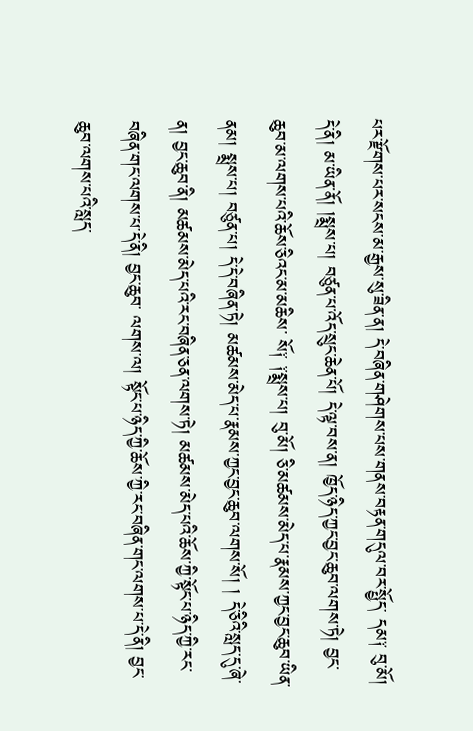པར་རྫོགས་པར་སངས་མ་རྒྱས་སུ་ཟིན་ན། དེ་བཞིན་གཤེགས་པས་གནས་བརྟན་གདུལ་བར་སྤྱོད་ དམ༑ བུ་མོ། དེ་ནི། མ་ཡིན་ནོ། །སྨྲས་པ། བཙུན་པ་འོད་སྲུང་ཆེན་པོ། དེ་ལྟ་བས་ན། ཁྱོད་ཉིད་ཀྱང་བྱང་ཆུབ་ལགས་ཏེ། བྱང་ཆུབ་མ་ལགས་པའི་ཆོས་ཅིའང་མ་མཆིས་ སོ༑ ༑སྨྲས་པ། བུ་མོ། ཅི་མཚམས་མེད་པ་རྣམས་ཀྱང་བྱང་ཆུབ་ཡིན་ནམ། སྨྲས་པ། བཙུན་པ། དེ་དེ་བཞིན་ཏེ། མཚམས་མེད་པ་རྣམས་ཀྱང་བྱང་ཆུབ་ལགས་སོ། ། དེ་ཅིའི་སླད་དུ་ཞེ་ན། བྱང་ཆུབ་ནི། མཚམས་མེད་པའི་རང་བཞིན་ཅན་ལགས་ཏེ། མཚམས་མེད་པའི་ཆོས་ཀྱི་སྟོང་པ་ཉིད་ཀྱི་རང་བཞིན་གང་ལགས་པ་དེ་ནི། བྱང་ཆུབ་ ལགས་ལ། སྟོང་པ་ཉིད་ཀྱི་ཆོས་ཀྱི་རང་བཞིན་གང་ལགས་པ་དེ་ནི། བྱང་ཆུབ་ལགས་པའི་སླད་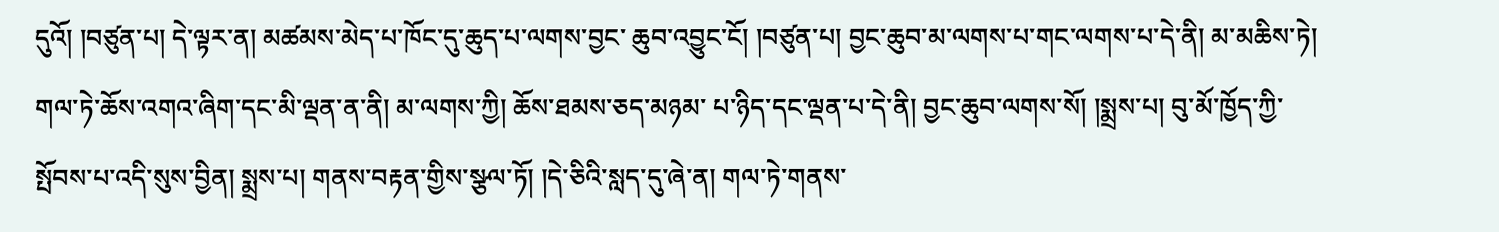དུའོ། །བཙུན་པ། དེ་ལྟར་ན། མཚམས་མེད་པ་ཁོང་དུ་ཆུད་པ་ལགས་བྱང་ ཆུབ་འབྱུང་ངོ། །བཙུན་པ། བྱང་ཆུབ་མ་ལགས་པ་གང་ལགས་པ་དེ་ནི། མ་མཆིས་ཏེ། གལ་ཏེ་ཆོས་འགའ་ཞིག་དང་མི་ལྡན་ན་ནི། མ་ལགས་ཀྱི། ཆོས་ཐམས་ཅད་མཉམ་ པ་ཉིད་དང་ལྡན་པ་དེ་ནི། བྱང་ཆུབ་ལགས་སོ། །སྨྲས་པ། བུ་མོ་ཁྱོད་ཀྱི་སྤོབས་པ་འདི་སུས་བྱིན། སྨྲས་པ། གནས་བརྟན་གྱིས་སྩལ་ཏོ། །དེ་ཅིའི་སླད་དུ་ཞེ་ན། གལ་ཏེ་གནས་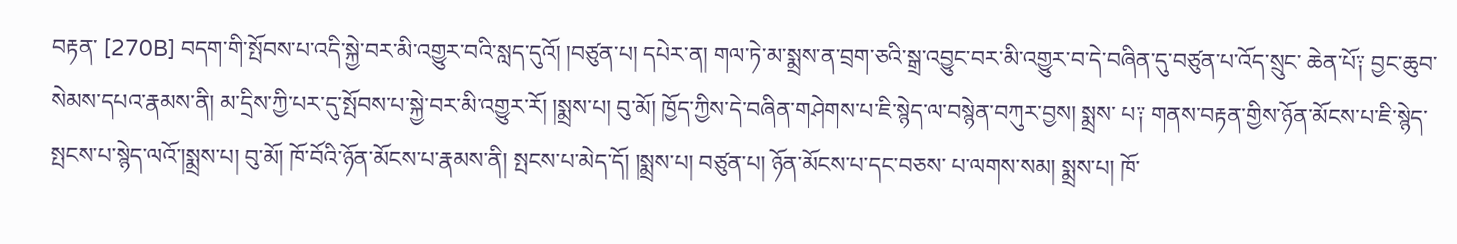བརྟན་ [270B] བདག་གི་སྤོབས་པ་འདི་སྐྱེ་བར་མི་འགྱུར་བའི་སླད་དུའོ། །བཙུན་པ། དཔེར་ན། གལ་ཏེ་མ་སྨྲས་ན་བྲག་ཅའི་སྒྲ་འབྱུང་བར་མི་འགྱུར་བ་དེ་བཞིན་དུ་བཙུན་པ་འོད་སྲུང་ ཆེན་པོ༑ བྱང་ཆུབ་སེམས་དཔའ་རྣམས་ནི། མ་དྲིས་ཀྱི་པར་དུ་སྤོབས་པ་སྐྱེ་བར་མི་འགྱུར་རོ། །སྨྲས་པ། བུ་མོ། ཁྱོད་ཀྱིས་དེ་བཞིན་གཤེགས་པ་ཇི་སྙེད་ལ་བསྙེན་བཀུར་བྱས། སྨྲས་ པ༑ གནས་བརྟན་གྱིས་ཉོན་མོངས་པ་ཇི་སྙེད་སྤངས་པ་སྙེད་ལའོ་།སྨྲས་པ། བུ་མོ། ཁོ་བོའི་ཉོན་མོངས་པ་རྣམས་ནི། སྤངས་པ་མེད་དོ། །སྨྲས་པ། བཙུན་པ། ཉོན་མོངས་པ་དང་བཅས་ པ་ལགས་སམ། སྨྲས་པ། ཁོ་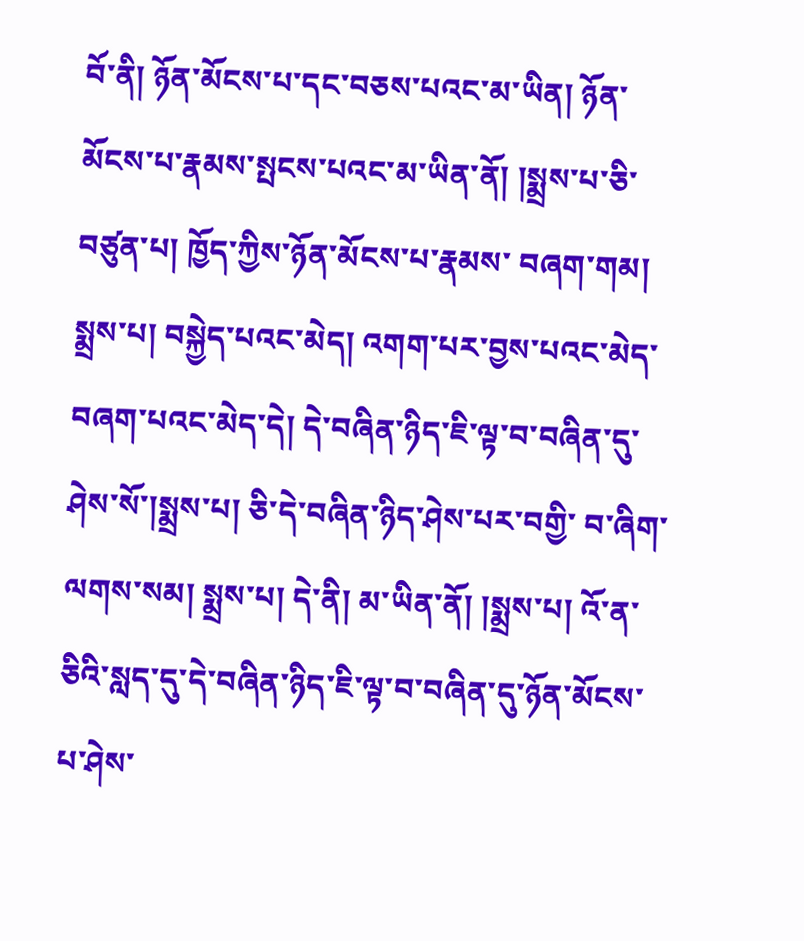བོ་ནི། ཉོན་མོངས་པ་དང་བཅས་པའང་མ་ཡིན། ཉོན་མོངས་པ་རྣམས་སྤངས་པའང་མ་ཡིན་ནོ། །སྨྲས་པ་ཅི་བཙུན་པ། ཁྱོད་ཀྱིས་ཉོན་མོངས་པ་རྣམས་ བཞག་གམ། སྨྲས་པ། བསྐྱེད་པའང་མེད། འགག་པར་བྱས་པའང་མེད་བཞག་པའང་མེད་དེ། དེ་བཞིན་ཉིད་ཇི་ལྟ་བ་བཞིན་དུ་ཤེས་སོ་།སྨྲས་པ། ཅི་དེ་བཞིན་ཉིད་ཤེས་པར་བགྱི་ བ་ཞིག་ལགས་སམ། སྨྲས་པ། དེ་ནི། མ་ཡིན་ནོ། །སྨྲས་པ། འོ་ན་ཅིའི་སླད་དུ་དེ་བཞིན་ཉིད་ཇི་ལྟ་བ་བཞིན་དུ་ཉོན་མོངས་པ་ཤེས་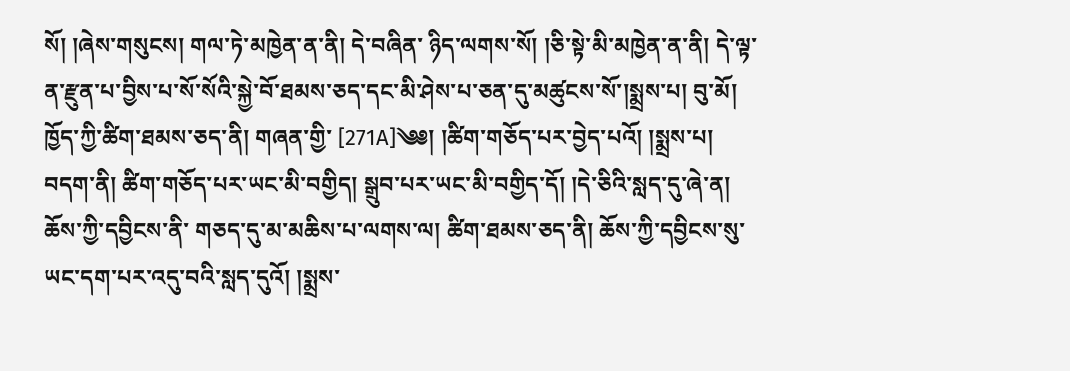སོ། །ཞེས་གསུངས། གལ་ཏེ་མཁྱེན་ན་ནི། དེ་བཞིན་ ཉིད་ལགས་སོ། །ཅི་སྟེ་མི་མཁྱེན་ན་ནི། དེ་ལྟ་ན་རྫུན་པ་བྱིས་པ་སོ་སོའི་སྐྱེ་བོ་ཐམས་ཅད་དང་མི་ཤེས་པ་ཅན་དུ་མཚུངས་སོ་།སྨྲས་པ། བུ་མོ། ཁྱོད་ཀྱི་ཚིག་ཐམས་ཅད་ནི། གཞན་གྱི་ [271A]༄༅། །ཚིག་གཅོད་པར་བྱེད་པའོ། །སྨྲས་པ། བདག་ནི། ཚིག་གཅོད་པར་ཡང་མི་བགྱིད། སྒྲུབ་པར་ཡང་མི་བགྱིད་དོ། །དེ་ཅིའི་སླད་དུ་ཞེ་ན། ཆོས་ཀྱི་དབྱིངས་ནི་ གཅད་དུ་མ་མཆིས་པ་ལགས་ལ། ཚིག་ཐམས་ཅད་ནི། ཆོས་ཀྱི་དབྱིངས་སུ་ཡང་དག་པར་འདུ་བའི་སླད་དུའོ། །སྨྲས་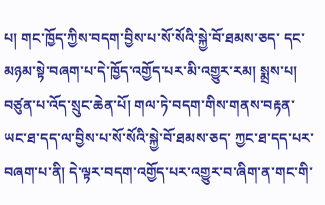པ། གང་ཁྱོད་ཀྱིས་བདག་བྱིས་པ་སོ་སོའི་སྐྱེ་བོ་ཐམས་ཅད་ དང་མཉམ་སྟེ་བཞག་པ་དེ་ཁྱོད་འགྱོད་པར་མི་འགྱུར་རམ། སྨྲས་པ། བཙུན་པ་འོད་སྲུང་ཆེན་པོ། གལ་ཏེ་བདག་གིས་གནས་བརྟན་ཡང་ཐ་དད་ལ་བྱིས་པ་སོ་སོའི་སྐྱེ་བོ་ཐམས་ཅད་ ཀྱང་ཐ་དད་པར་བཞག་པ་ནི། དེ་ལྟར་བདག་འགྱོད་པར་འགྱུར་བ་ཞིག་ན་གང་གི་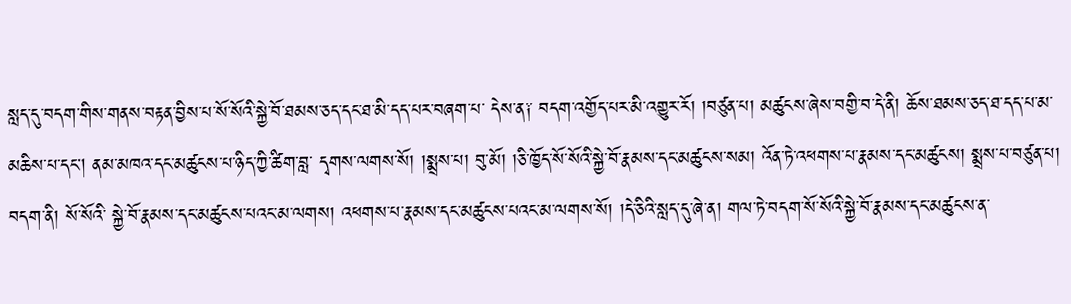སླད་དུ་བདག་གིས་གནས་བརྟན་བྱིས་པ་སོ་སོའི་སྐྱེ་བོ་ཐམས་ཅད་དང་ཐ་མི་དད་པར་བཞག་པ་ དེས་ན༑ བདག་འགྱོད་པར་མི་འགྱུར་རོ། །བཙུན་པ། མཚུངས་ཞེས་བགྱི་བ་དེ་ནི། ཆོས་ཐམས་ཅད་ཐ་དད་པ་མ་མཆིས་པ་དང། ནམ་མཁའ་དང་མཚུངས་པ་ཉིད་ཀྱི་ཚིག་བླ་ དྭགས་ལགས་སོ། །སྨྲས་པ། བུ་མོ། །ཅི་ཁྱོད་སོ་སོའི་སྐྱེ་བོ་རྣམས་དང་མཚུངས་སམ། འོན་ཏེ་འཕགས་པ་རྣམས་དང་མཚུངས། སྨྲས་པ་བཙུན་པ། བདག་ནི། སོ་སོའི་ སྐྱེ་བོ་རྣམས་དང་མཚུངས་པའང་མ་ལགས། འཕགས་པ་རྣམས་དང་མཚུངས་པའང་མ་ལགས་སོ། །དེ་ཅིའི་སླད་དུ་ཞེ་ན། གལ་ཏེ་བདག་སོ་སོའི་སྐྱེ་བོ་རྣམས་དང་མཚུངས་ན་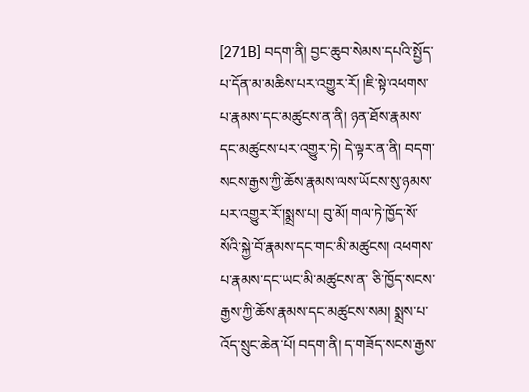[271B] བདག་ནི། བྱང་ཆུབ་སེམས་དཔའི་སྤྱོད་པ་དོན་མ་མཆིས་པར་འགྱུར་རོ། །ཇི་སྟེ་འཕགས་པ་རྣམས་དང་མཚུངས་ན་ནི། ཉན་ཐོས་རྣམས་དང་མཚུངས་པར་འགྱུར་ཏེ། དེ་ལྟར་ན་ནི། བདག་ སངས་རྒྱས་ཀྱི་ཆོས་རྣམས་ལས་ཡོངས་སུ་ཉམས་པར་འགྱུར་རོ་།སྨྲས་པ། བུ་མོ། གལ་ཏེ་ཁྱོད་སོ་སོའི་སྐྱེ་བོ་རྣམས་དང་གང་མི་མཚུངས། འཕགས་པ་རྣམས་དང་ཡང་མི་མཚུངས་ན་ ཅི་ཁྱོད་སངས་རྒྱས་ཀྱི་ཆོས་རྣམས་དང་མཚུངས་སམ། སྨྲས་པ་འོད་སྲུང་ཆེན་པོ། བདག་ནི། ད་གཟོད་སངས་རྒྱས་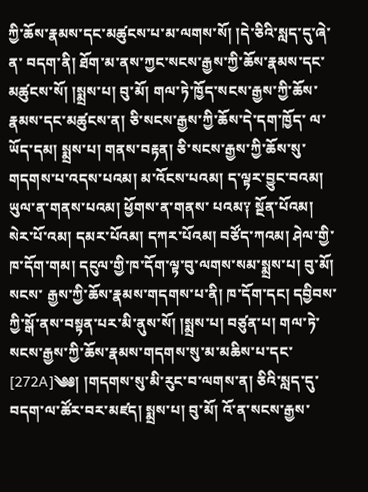ཀྱི་ཆོས་རྣམས་དང་མཚུངས་པ་མ་ལགས་སོ། །དེ་ཅིའི་སླད་དུ་ཞེ་ན་ བདག་ནི། ཐོག་མ་ནས་ཀྱང་སངས་རྒྱས་ཀྱི་ཆོས་རྣམས་དང་མཚུངས་སོ། །སྨྲས་པ། བུ་མོ། གལ་ཏེ་ཁྱོད་སངས་རྒྱས་ཀྱི་ཆོས་རྣམས་དང་མཚུངས་ན། ཅི་སངས་རྒྱས་ཀྱི་ཆོས་དེ་དག་ཁྱོད་ ལ་ཡོད་དམ། སྨྲས་པ། གནས་བརྟན། ཅི་སངས་རྒྱས་ཀྱི་ཆོས་སུ་གདགས་པ་འདས་པའམ། མ་འོངས་པའམ། ད་ལྟར་བྱུང་བའམ། ཡུལ་ན་གནས་པའམ། ཕྱོགས་ན་གནས་ པའམ༑ སྔོན་པོའམ། སེར་པོ་འམ། དམར་པོའམ། དཀར་པོའམ། བཙོད་ཀའམ། ཤེལ་གྱི་ཁ་དོག་གམ། དངུལ་གྱི་ཁ་དོག་ལྟ་བུ་ལགས་སམ་སྨྲས་པ། བུ་མོ། སངས་ རྒྱས་ཀྱི་ཆོས་རྣམས་གདགས་པ་ནི། ཁ་དོག་དང། དབྱིབས་ཀྱི་སྒོ་ནས་བསྟན་པར་མི་ནུས་སོ། །སྨྲས་པ། བཙུན་པ། གལ་ཏེ་སངས་རྒྱས་ཀྱི་ཆོས་རྣམས་གདགས་སུ་མ་མཆིས་པ་དང་ [272A]༄༅། །གདགས་སུ་མི་རུང་བ་ལགས་ན། ཅིའི་སླད་དུ་བདག་ལ་ཚོར་བར་མཛད། སྨྲས་པ། བུ་མོ། འོ་ན་སངས་རྒྱས་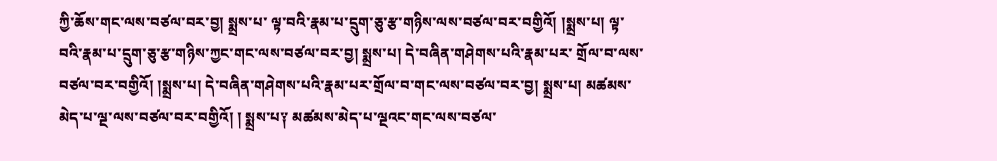ཀྱི་ཆོས་གང་ལས་བཙལ་བར་བྱ། སྨྲས་པ་ ལྟ་བའི་རྣམ་པ་དྲུག་ཅུ་རྩ་གཉིས་ལས་བཙལ་བར་བགྱིའོ། །སྨྲས་པ། ལྟ་བའི་རྣམ་པ་དྲུག་ཅུ་རྩ་གཉིས་ཀྱང་གང་ལས་བཙལ་བར་བྱ། སྨྲས་པ། དེ་བཞིན་གཤེགས་པའི་རྣམ་པར་ གྲོལ་བ་ལས་བཙལ་བར་བགྱིའོ། །སྨྲས་པ། དེ་བཞིན་གཤེགས་པའི་རྣམ་པར་གྲོལ་བ་གང་ལས་བཙལ་བར་བྱ། སྨྲས་པ། མཚམས་མེད་པ་ལྔ་ལས་བཙལ་བར་བགྱིའོ། ། སྨྲས་པ༑ མཚམས་མེད་པ་ལྔའང་གང་ལས་བཙལ་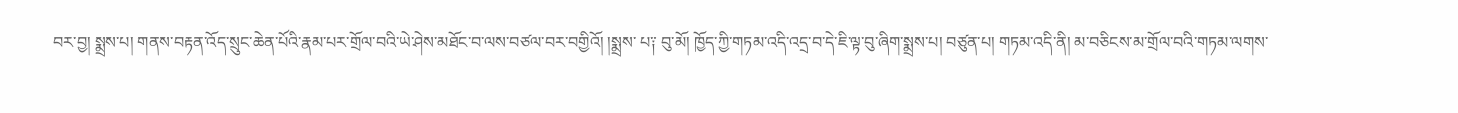བར་བྱ། སྨྲས་པ། གནས་བརྟན་འོད་སྲུང་ཆེན་པོའི་རྣམ་པར་གྲོལ་བའི་ཡེ་ཤེས་མཐོང་བ་ལས་བཙལ་བར་བགྱིའོ། །སྨྲས་ པ༑ བུ་མོ། ཁྱོད་ཀྱི་གཏམ་འདི་འདྲ་བ་དེ་ཇི་ལྟ་བུ་ཞིག་སྨྲས་པ། བཙུན་པ། གཏམ་འདི་ནི། མ་བཅིངས་མ་གྲོལ་བའི་གཏམ་ལགས་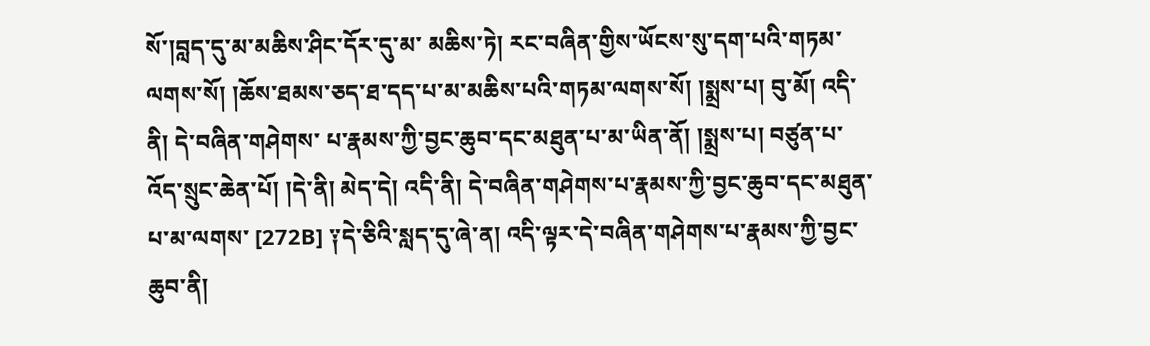སོ་།བླད་དུ་མ་མཆིས་ཤིང་དོར་དུ་མ་ མཆིས་ཏེ། རང་བཞིན་གྱིས་ཡོངས་སུ་དག་པའི་གཏམ་ལགས་སོ། །ཆོས་ཐམས་ཅད་ཐ་དད་པ་མ་མཆིས་པའི་གཏམ་ལགས་སོ། །སྨྲས་པ། བུ་མོ། འདི་ནི། དེ་བཞིན་གཤེགས་ པ་རྣམས་ཀྱི་བྱང་ཆུབ་དང་མཐུན་པ་མ་ཡིན་ནོ། །སྨྲས་པ། བཙུན་པ་འོད་སྲུང་ཆེན་པོ། །དེ་ནི། མེད་དེ། འདི་ནི། དེ་བཞིན་གཤེགས་པ་རྣམས་ཀྱི་བྱང་ཆུབ་དང་མཐུན་པ་མ་ལགས་ [272B] ༑དེ་ཅིའི་སླད་དུ་ཞེ་ན། འདི་ལྟར་དེ་བཞིན་གཤེགས་པ་རྣམས་ཀྱི་བྱང་ཆུབ་ནི།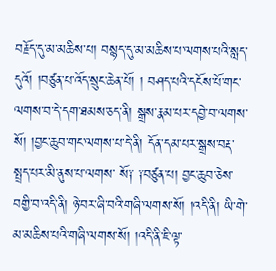བརྗོད་དུ་མ་མཆིས་པ། བསྙད་དུ་མ་མཆིས་པ་ལགས་པའི་སླད་དུའོ། །བཙུན་པ་འོད་སྲུང་ཆེན་པོ། ། བཤད་པའི་དངོས་པོ་གང་ལགས་བ་དེ་དག་ཐམས་ཅད་ནི། སྒྲས་རྣམ་པར་དབྱེ་བ་ལགས་སོ། །བྱང་ཆུབ་གང་ལགས་པ་དེ་ནི། དོན་དམ་པར་སྒྲས་བརྡ་སྤྲད་པར་མི་ནུས་པ་ལགས་ སོ༑ ༑བཙུན་པ། བྱང་ཆུབ་ཅེས་བགྱི་བ་འདི་ནི། ཉེ་བར་ཞི་བའི་གཞི་ལགས་སོ། །འདི་ནི། ཡི་གེ་མ་མཆིས་པའི་གཞི་ལགས་སོ། །འདི་ནི་ཇི་ལྟ་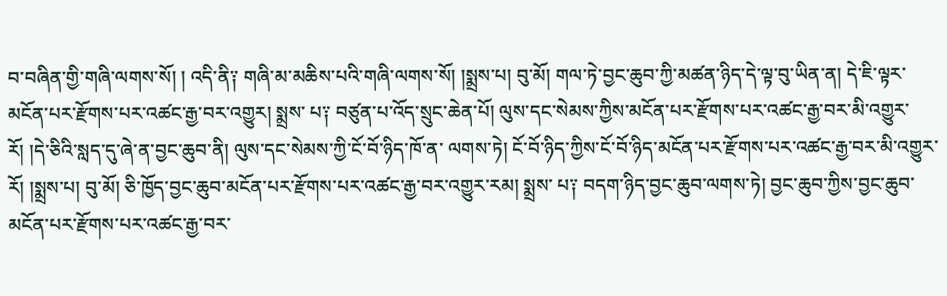བ་བཞིན་གྱི་གཞི་ལགས་སོ། ། འདི་ནི༑ གཞི་མ་མཆིས་པའི་གཞི་ལགས་སོ། །སྨྲས་པ། བུ་མོ། གལ་ཏེ་བྱང་ཆུབ་ཀྱི་མཚན་ཉིད་དེ་ལྟ་བུ་ཡིན་ན། དེ་ཇི་ལྟར་མངོན་པར་རྫོགས་པར་འཚང་རྒྱ་བར་འགྱུར། སྨྲས་ པ༑ བཙུན་པ་འོད་སྲུང་ཆེན་པོ། ལུས་དང་སེམས་ཀྱིས་མངོན་པར་རྫོགས་པར་འཚང་རྒྱ་བར་མི་འགྱུར་རོ། །དེ་ཅིའི་སླད་དུ་ཞེ་ན་བྱང་ཆུབ་ནི། ལུས་དང་སེམས་ཀྱི་ངོ་བོ་ཉིད་ཁོ་ན་ ལགས་ཏེ། ངོ་བོ་ཉིད་ཀྱིས་ངོ་བོ་ཉིད་མངོན་པར་རྫོགས་པར་འཚང་རྒྱ་བར་མི་འགྱུར་རོ། །སྨྲས་པ། བུ་མོ། ཅི་ཁྱོད་བྱང་ཆུབ་མངོན་པར་རྫོགས་པར་འཚང་རྒྱ་བར་འགྱུར་རམ། སྨྲས་ པ༑ བདག་ཉིད་བྱང་ཆུབ་ལགས་ཏེ། བྱང་ཆུབ་ཀྱིས་བྱང་ཆུབ་མངོན་པར་རྫོགས་པར་འཚང་རྒྱ་བར་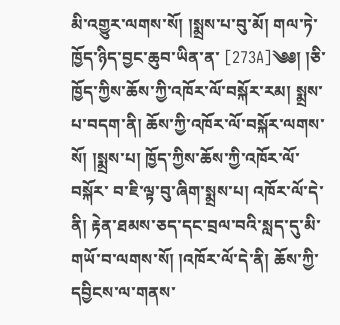མི་འགྱུར་ལགས་སོ། །སྨྲས་པ་བུ་མོ། གལ་ཏེ་ཁྱོད་ཉིད་བྱང་ཆུབ་ཡིན་ན་ [273A]༄༅། །ཅི་ཁྱོད་ཀྱིས་ཆོས་ཀྱི་འཁོར་ལོ་བསྐོར་རམ། སྨྲས་པ་བདག་ནི། ཆོས་ཀྱི་འཁོར་ལོ་བསྐོར་ལགས་སོ། །སྨྲས་པ། ཁྱོད་ཀྱིས་ཆོས་ཀྱི་འཁོར་ལོ་བསྐོར་ བ་ཇི་ལྟ་བུ་ཞིག་སྨྲས་པ། འཁོར་ལོ་དེ་ནི། རྟེན་ཐམས་ཅད་དང་བྲལ་བའི་སླད་དུ་མི་གཡོ་བ་ལགས་སོ། །འཁོར་ལོ་དེ་ནི། ཆོས་ཀྱི་དབྱིངས་ལ་གནས་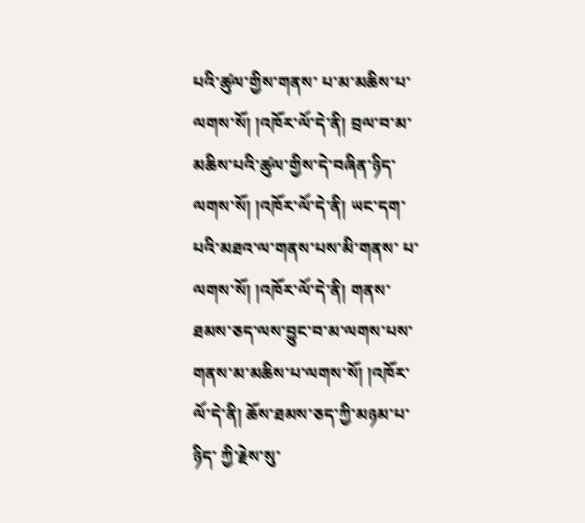པའི་ཚུལ་གྱིས་གནས་ པ་མ་མཆིས་པ་ལགས་སོ། །འཁོར་ལོ་དེ་ནི། བྲལ་བ་མ་མཆིས་པའི་ཚུལ་གྱིས་དེ་བཞིན་ཉིད་ལགས་སོ། །འཁོར་ལོ་དེ་ནི། ཡང་དག་པའི་མཐའ་ལ་གནས་པས་མི་གནས་ པ་ལགས་སོ། །འཁོར་ལོ་དེ་ནི། གནས་ཐམས་ཅད་ལས་བྱུང་བ་མ་ལགས་པས་གནས་མ་མཆིས་པ་ལགས་སོ། །འཁོར་ལོ་དེ་ནི། ཆོས་ཐམས་ཅད་ཀྱི་མཉམ་པ་ཉིད་ ཀྱི་རྗེས་སུ་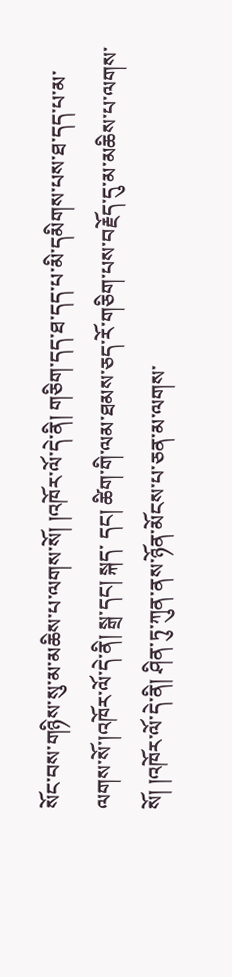སོང་བས་གཉིས་སུ་མ་མཆིས་པ་ལགས་སོ། །འཁོར་ལོ་དེ་ནི། གཅིག་དད་ཐ་དད་པ་མི་དམིགས་པས་ཐ་དད་པ་མ་ལགས་སོ་།འཁོར་ལོ་དེ་ནི། སྒྲ་དང། སྐད་ དང། ཚིག་གི་ལམ་ཐམས་ཅད་རོ་གཅིག་པས་བརྗོད་དུ་མ་མཆིས་པ་ལགས་སོ། །འཁོར་ལོ་དེ་ནི། ཤིན་ཏུ་ཀུན་ནས་ཉོན་མོངས་པ་ཅན་མ་ལགས་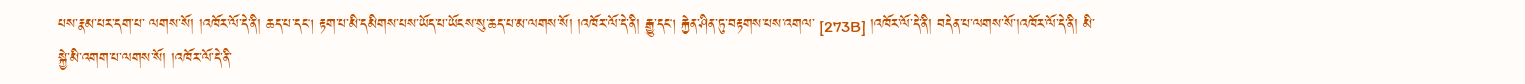པས་རྣམ་པར་དག་པ་ ལགས་སོ། །འཁོར་ལོ་དེ་ནི། ཆད་པ་དང། རྟག་པ་མི་དམིགས་པས་ཡོད་པ་ཡོངས་སུ་ཆད་པ་མ་ལགས་སོ། །འཁོར་ལོ་དེ་ནི། རྒྱུ་དང། རྐྱེན་ཤིན་ཏུ་བརྟགས་པས་འགལ་ [273B] །འཁོར་ལོ་དེ་ནི། བདེན་པ་ལགས་སོ་།འཁོར་ལོ་དེ་ནི། མི་སྐྱེ་མི་འགག་པ་ལགས་སོ། །འཁོར་ལོ་དེ་ནི་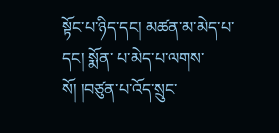སྟོང་པ་ཉིད་དང། མཚན་མ་མེད་པ་དང། སྨོན་ པ་མེད་པ་ལགས་སོ། །བཙུན་པ་འོད་སྲུང་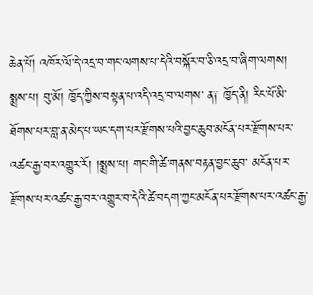ཆེན་པོ། འཁོར་ལོ་དེ་འདྲ་བ་གང་ལགས་པ་དེའི་བསྐོར་བ་ཅི་འདྲ་བ་ཞིག་ལགས། སྨྲས་པ། བུ་མོ། ཁྱོད་ཀྱིས་བསྟན་པ་འདི་འདྲ་བ་ལགས་ ན༑ ཁྱོད་ནི། རིང་པོ་མི་ཐོགས་པར་བླ་ན་མེད་པ་ཡང་དག་པར་རྫོགས་པའི་བྱང་ཆུབ་མངོན་པར་རྫོགས་པར་འཚང་རྒྱ་བར་འགྱུར་རོ། །སྨྲས་པ། གང་གི་ཚེ་གནས་བརྟན་བྱང་ཆུབ་ མངོན་པར་རྫོགས་པར་འཚང་རྒྱ་བར་འགྱུར་བ་དེའི་ཚེ་བདག་ཀྱང་མངོན་པར་རྫོགས་པར་འཚང་རྒྱ་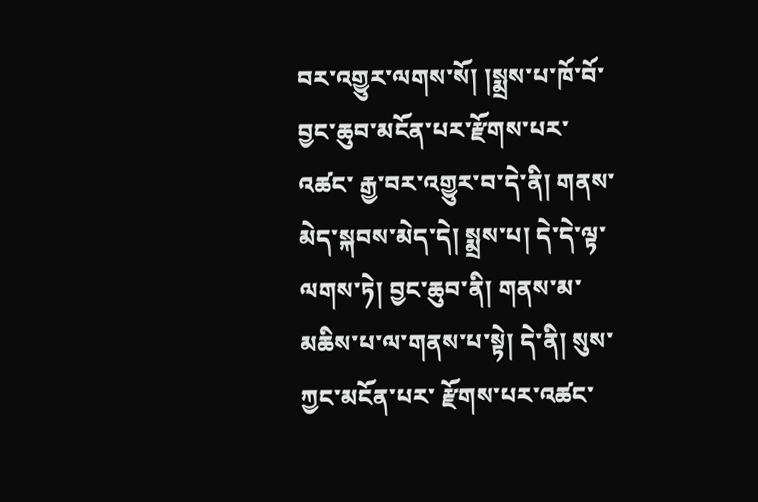བར་འགྱུར་ལགས་སོ། །སྨྲས་པ་ཁོ་བོ་བྱང་ཆུབ་མངོན་པར་རྫོགས་པར་འཚང་ རྒྱ་བར་འགྱུར་བ་དེ་ནི། གནས་མེད་སྐབས་མེད་དེ། སྨྲས་པ། དེ་དེ་ལྟ་ལགས་ཏེ། བྱང་ཆུབ་ནི། གནས་མ་མཆིས་པ་ལ་གནས་པ་སྟེ། དེ་ནི། སུས་ཀྱང་མངོན་པར་ རྫོགས་པར་འཚང་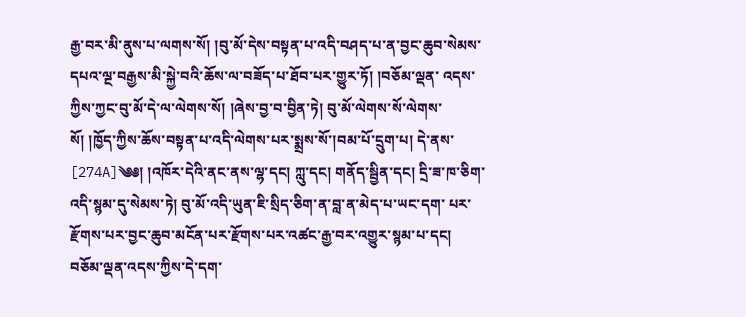རྒྱ་བར་མི་ནུས་པ་ལགས་སོ། །བུ་མོ་དེས་བསྟན་པ་འདི་བཤད་པ་ན་བྱང་ཆུབ་སེམས་དཔའ་ལྔ་བརྒྱས་མི་སྐྱེ་བའི་ཆོས་ལ་བཟོད་པ་ཐོབ་པར་གྱུར་ཏོ། །བཅོམ་ལྡན་ འདས་ཀྱིས་ཀྱང་བུ་མོ་དེ་ལ་ལེགས་སོ། །ཞེས་བྱ་བ་བྱིན་ཏེ། བུ་མོ་ལེགས་སོ་ལེགས་སོ། །ཁྱོད་ཀྱིས་ཆོས་བསྟན་པ་འདི་ལེགས་པར་སྨྲས་སོ་།བམ་པོ་དྲུག་པ། དེ་ནས་ [274A]༄༅། །འཁོར་དེའི་ནང་ནས་ལྷ་དང། ཀླུ་དང། གནོད་སྦྱིན་དང། དྲི་ཟ་ཁ་ཅིག་འདི་སྙམ་དུ་སེམས་ཏེ། བུ་མོ་འདི་ཡུན་ཇི་སྲིད་ཅིག་ན་བླ་ན་མེད་པ་ཡང་དག་ པར་རྫོགས་པར་བྱང་ཆུབ་མངོན་པར་རྫོགས་པར་འཚང་རྒྱ་བར་འགྱུར་སྙམ་པ་དང། བཅོམ་ལྡན་འདས་ཀྱིས་དེ་དག་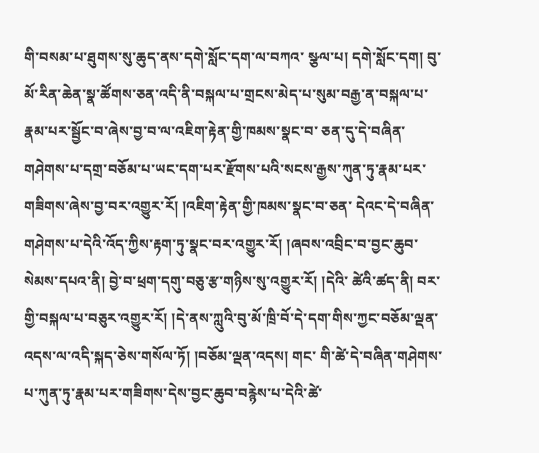གི་བསམ་པ་ཐུགས་སུ་ཆུད་ནས་དགེ་སློང་དག་ལ་བཀའ་ སྩལ་པ། དགེ་སློང་དག། བུ་མོ་རིན་ཆེན་སྣ་ཚོགས་ཅན་འདི་ནི་བསྐལ་པ་གྲངས་མེད་པ་སུམ་བརྒྱ་ན་བསྐལ་པ་རྣམ་པར་སྦྱོང་བ་ཞེས་བྱ་བ་ལ་འཇིག་རྟེན་གྱི་ཁམས་སྣང་བ་ ཅན་དུ་དེ་བཞིན་གཤེགས་པ་དགྲ་བཅོམ་པ་ཡང་དག་པར་རྫོགས་པའི་སངས་རྒྱས་ཀུན་ཏུ་རྣམ་པར་གཟིགས་ཞེས་བྱ་བར་འགྱུར་རོ། །འཇིག་རྟེན་གྱི་ཁམས་སྣང་བ་ཅན་ དེའང་དེ་བཞིན་གཤེགས་པ་དེའི་འོད་ཀྱིས་རྟག་ཏུ་སྣང་བར་འགྱུར་རོ། །ཞབས་འབྲིང་བ་བྱང་ཆུབ་སེམས་དཔའ་ནི། བྱེ་བ་ཕྲག་དགུ་བཅུ་རྩ་གཉིས་སུ་འགྱུར་རོ། །དེའི་ ཚེའི་ཚད་ནི། བར་གྱི་བསྐལ་པ་བཅུར་འགྱུར་རོ། །དེ་ནས་ཀླུའི་བུ་མོ་ཁྲི་བོ་དེ་དག་གིས་ཀྱང་བཅོམ་ལྡན་འདས་ལ་འདི་སྐད་ཅེས་གསོལ་ཏོ། །བཅོམ་ལྡན་འདས། གང་ གི་ཚེ་དེ་བཞིན་གཤེགས་པ་ཀུན་ཏུ་རྣམ་པར་གཟིགས་དེས་བྱང་ཆུབ་བརྙེས་པ་དེའི་ཚེ་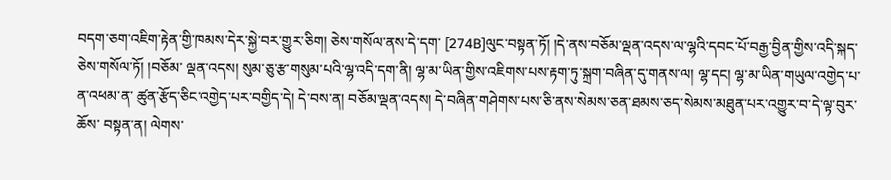བདག་ཅག་འཇིག་རྟེན་གྱི་ཁམས་དེར་སྐྱེ་བར་གྱུར་ཅིག། ཅེས་གསོལ་ནས་དེ་དག་ [274B]ལུང་བསྟན་ཏོ། །དེ་ནས་བཅོམ་ལྡན་འདས་ལ་ལྷའི་དབང་པོ་བརྒྱ་བྱིན་གྱིས་འདི་སྐད་ཅེས་གསོལ་ཏོ། །བཅོམ་ ལྡན་འདས། སུམ་ཅུ་རྩ་གསུམ་པའི་ལྷ་འདི་དག་ནི། ལྷ་མ་ཡིན་གྱིས་འཇིགས་པས་རྟག་ཏུ་སྐྲག་བཞིན་དུ་གནས་ལ། ལྷ་དང། ལྷ་མ་ཡིན་གཡུལ་འགྱེད་པ་ན་འཕམ་ན་ ཚུན་རྩོད་ཅིང་འགྱེད་པར་བགྱིད་དེ། དེ་བས་ན། བཅོམ་ལྡན་འདས། དེ་བཞིན་གཤེགས་པས་ཅི་ནས་སེམས་ཅན་ཐམས་ཅད་སེམས་མཐུན་པར་འགྱུར་བ་དེ་ལྟ་བུར་ཆོས་ བསྟན་ན། ལེགས་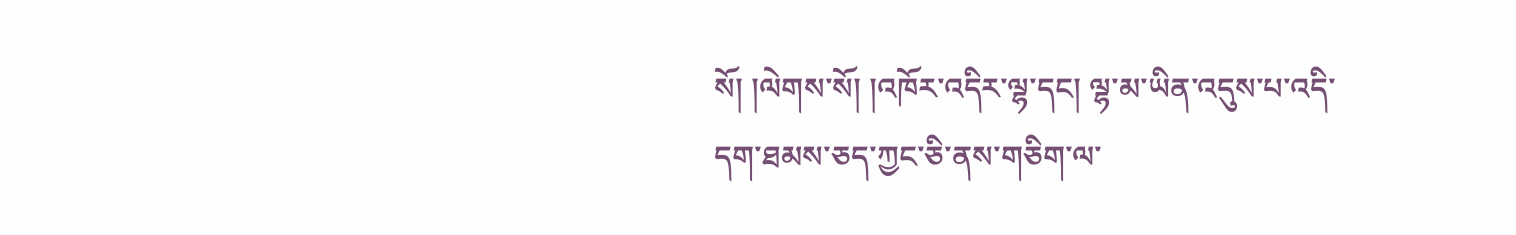སོ། །ལེགས་སོ། །འཁོར་འདིར་ལྷ་དང། ལྷ་མ་ཡིན་འདུས་པ་འདི་དག་ཐམས་ཅད་ཀྱང་ཅི་ནས་གཅིག་ལ་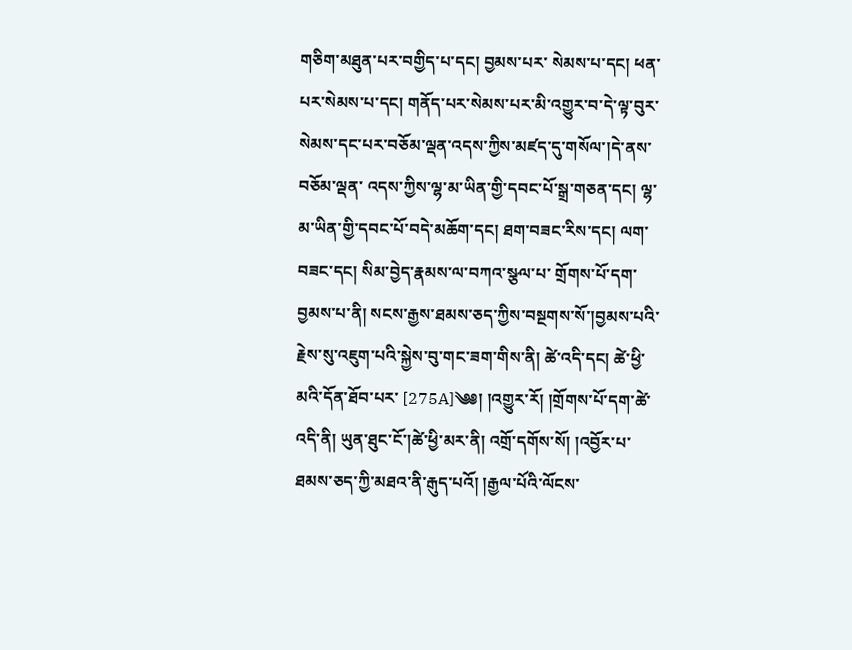གཅིག་མཐུན་པར་བགྱིད་པ་དང། བྱམས་པར་ སེམས་པ་དང། ཕན་པར་སེམས་པ་དང། གནོད་པར་སེམས་པར་མི་འགྱུར་བ་དེ་ལྟ་བུར་སེམས་དང་པར་བཅོམ་ལྡན་འདས་ཀྱིས་མཛད་དུ་གསོལ་།དེ་ནས་བཅོམ་ལྡན་ འདས་ཀྱིས་ལྷ་མ་ཡིན་གྱི་དབང་པོ་སྒྲ་གཅན་དང། ལྷ་མ་ཡིན་གྱི་དབང་པོ་བདེ་མཆོག་དང། ཐག་བཟང་རིས་དང། ལག་བཟང་དང། སིམ་བྱེད་རྣམས་ལ་བཀའ་སྩལ་པ་ གྲོགས་པོ་དག་བྱམས་པ་ནི། སངས་རྒྱས་ཐམས་ཅད་ཀྱིས་བསྔགས་སོ་།བྱམས་པའི་རྗེས་སུ་འཇུག་པའི་སྐྱེས་བུ་གང་ཟག་གིས་ནི། ཚེ་འདི་དང། ཚེ་ཕྱི་མའི་དོན་ཐོབ་པར་ [275A]༄༅། །འགྱུར་རོ། །གྲོགས་པོ་དག་ཚེ་འདི་ནི། ཡུན་ཐུང་ངོ་།ཚེ་ཕྱི་མར་ནི། འགྲོ་དགོས་སོ། །འབྱོར་པ་ཐམས་ཅད་ཀྱི་མཐའ་ནི་རྒུད་པའོ། །རྒྱལ་པོའི་ལོངས་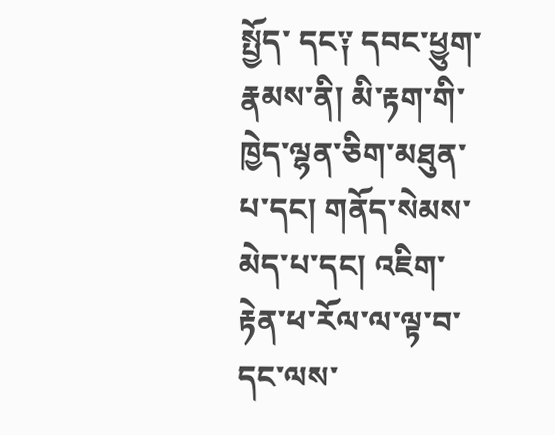སྤྱོད་ དང༑ དབང་ཕྱུག་རྣམས་ནི། མི་རྟག་གི་ཁྱེད་ལྷན་ཅིག་མཐུན་པ་དང། གནོད་སེམས་མེད་པ་དང། འཇིག་རྟེན་ཕ་རོལ་ལ་ལྟ་བ་དང་ལས་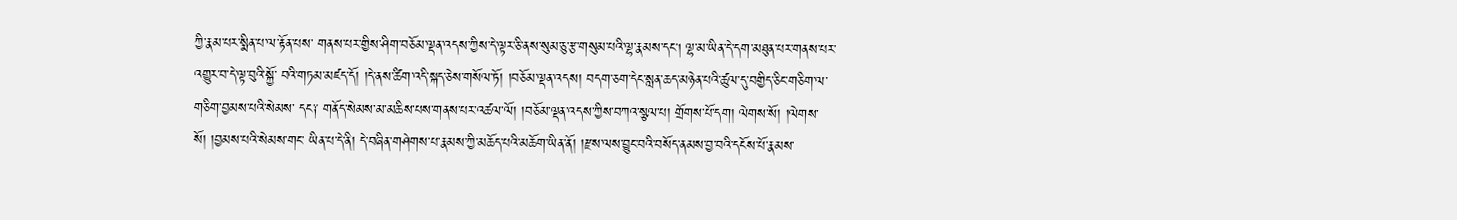ཀྱི་རྣམ་པར་སྨིན་པ་ལ་རྟོན་པས་ གནས་པར་གྱིས་ཤིག་བཅོམ་ལྡན་འདས་ཀྱིས་དེ་ལྟར་ཅི་ནས་སུམ་ཅུ་རྩ་གསུམ་པའི་ལྷ་རྣམས་དང། ལྷ་མ་ཡིན་དེ་དག་མཐུན་པར་གནས་པར་འགྱུར་བ་དེ་ལྟ་བུའི་སྐྱོ་ བའི་གཏམ་མཛད་དོ། །དེ་ནས་ཚིག་འདི་སྐད་ཅེས་གསོལ་ཏོ། །བཅོམ་ལྡན་འདས། བདག་ཅག་དེང་སླན་ཆད་མཉེན་པའི་ཚུལ་དུ་བགྱིད་ཅིང་གཅིག་ལ་གཅིག་བྱམས་པའི་སེམས་ དང༑ གནོད་སེམས་མ་མཆིས་པས་གནས་པར་འཚལ་ལོ། །བཅོམ་ལྡན་འདས་ཀྱིས་བཀའ་སྩལ་པ། གྲོགས་པོ་དག། ལེགས་སོ། །ལེགས་སོ། །བྱམས་པའི་སེམས་གང་ ཡིན་པ་དེ་ནི། དེ་བཞིན་གཤེགས་པ་རྣམས་ཀྱི་མཆོད་པའི་མཆོག་ཡིན་ནོ། །རྫས་ལས་བྱུང་བའི་བསོད་ནམས་བྱ་བའི་དངོས་པོ་རྣམས་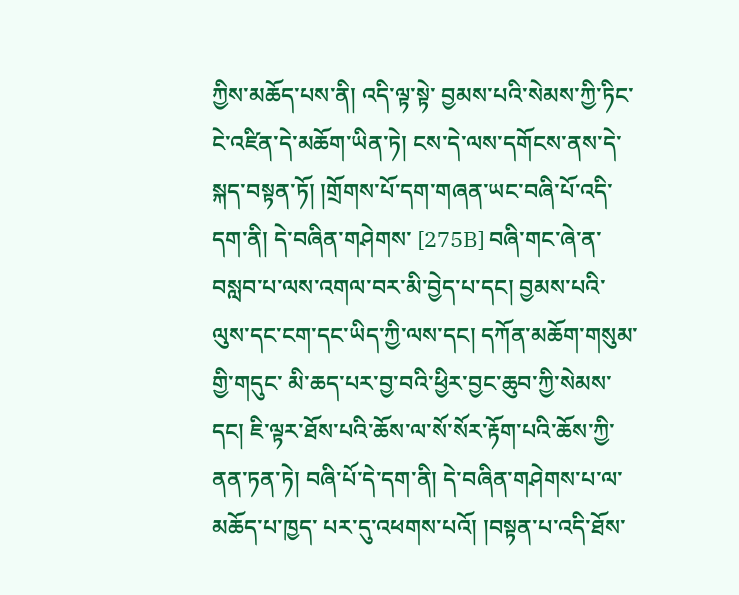ཀྱིས་མཆོད་པས་ནི། འདི་ལྟ་སྟེ་ བྱམས་པའི་སེམས་ཀྱི་ཏིང་ངེ་འཛིན་དེ་མཆོག་ཡིན་ཏེ། ངས་དེ་ལས་དགོངས་ནས་དེ་སྐད་བསྟན་ཏོ། །གྲོགས་པོ་དག་གཞན་ཡང་བཞི་པོ་འདི་དག་ནི། དེ་བཞིན་གཤེགས་ [275B] བཞི་གང་ཞེ་ན་བསླབ་པ་ལས་འགལ་བར་མི་བྱེད་པ་དང། བྱམས་པའི་ལུས་དང་ངག་དང་ཡིད་ཀྱི་ལས་དང། དཀོན་མཆོག་གསུམ་གྱི་གདུང་ མི་ཆད་པར་བྱ་བའི་ཕྱིར་བྱང་ཆུབ་ཀྱི་སེམས་དང། ཇི་ལྟར་ཐོས་པའི་ཆོས་ལ་སོ་སོར་རྟོག་པའི་ཆོས་ཀྱི་ནན་ཏན་ཏེ། བཞི་པོ་དེ་དག་ནི། དེ་བཞིན་གཤེགས་པ་ལ་མཆོད་པ་ཁྱད་ པར་དུ་འཕགས་པའོ། །བསྟན་པ་འདི་ཐོས་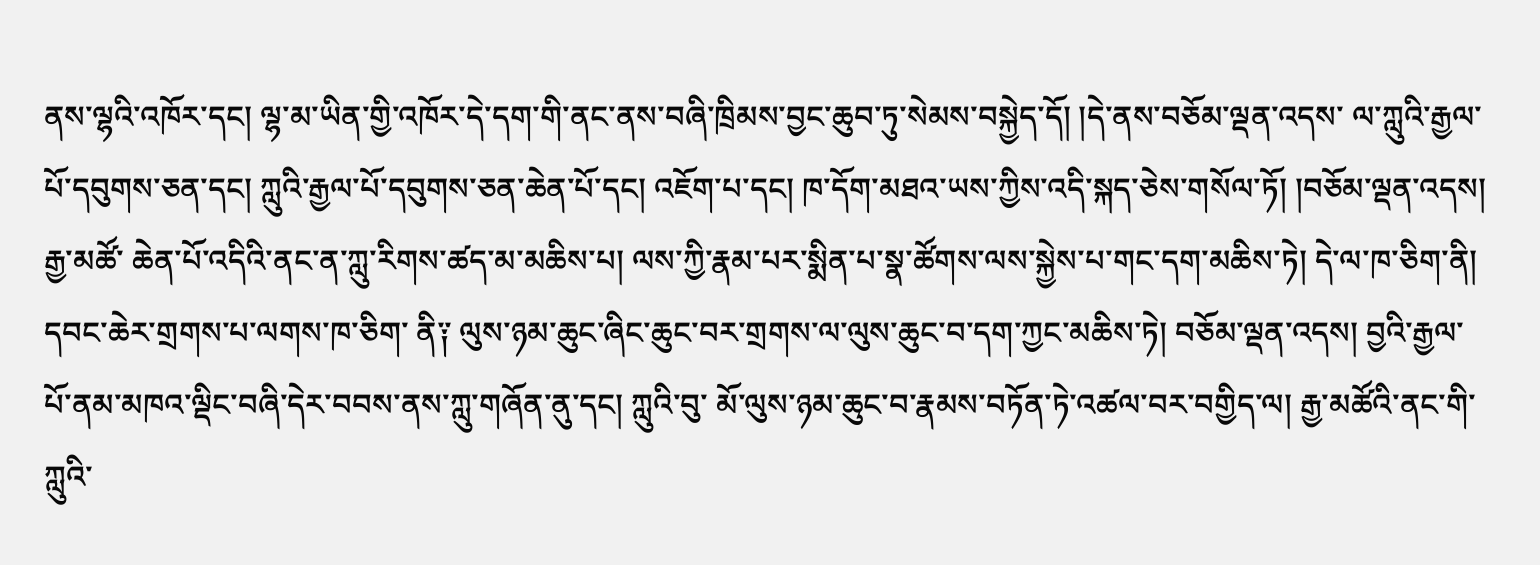ནས་ལྷའི་འཁོར་དང། ལྷ་མ་ཡིན་གྱི་འཁོར་དེ་དག་གི་ནང་ནས་བཞི་ཁྲིམས་བྱང་ཆུབ་ཏུ་སེམས་བསྐྱེད་དོ། །དེ་ནས་བཅོམ་ལྡན་འདས་ ལ་ཀླུའི་རྒྱལ་པོ་དབུགས་ཅན་དང། ཀླུའི་རྒྱལ་པོ་དབུགས་ཅན་ཆེན་པོ་དང། འཇོག་པ་དང། ཁ་དོག་མཐའ་ཡས་ཀྱིས་འདི་སྐད་ཅེས་གསོལ་ཏོ། །བཅོམ་ལྡན་འདས། རྒྱ་མཚོ་ ཆེན་པོ་འདིའི་ནང་ན་ཀླུ་རིགས་ཚད་མ་མཆིས་པ། ལས་ཀྱི་རྣམ་པར་སྨིན་པ་སྣ་ཚོགས་ལས་སྐྱེས་པ་གང་དག་མཆིས་ཏེ། དེ་ལ་ཁ་ཅིག་ནི། དབང་ཆེར་གྲགས་པ་ལགས་ཁ་ཅིག་ ནི༑ ལུས་ཉམ་ཆུང་ཞིང་ཆུང་བར་གྲགས་ལ་ལུས་ཆུང་བ་དག་ཀྱང་མཆིས་ཏེ། བཅོམ་ལྡན་འདས། བྱའི་རྒྱལ་པོ་ནམ་མཁའ་ལྡིང་བཞི་དེར་བབས་ནས་ཀླུ་གཞོན་ནུ་དང། ཀླུའི་བུ་ མོ་ལུས་ཉམ་ཆུང་བ་རྣམས་བཏོན་ཏེ་འཚལ་བར་བགྱིད་ལ། རྒྱ་མཚོའི་ནང་གི་ཀླུའི་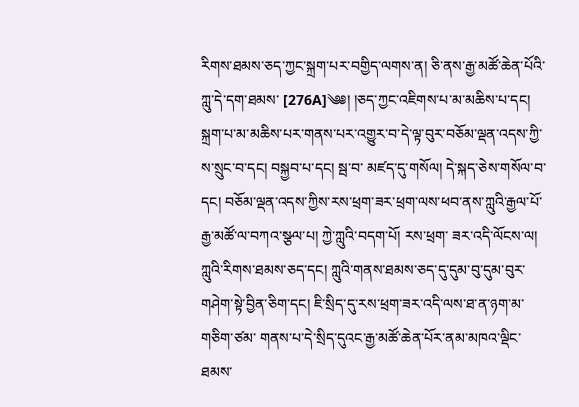རིགས་ཐམས་ཅད་ཀྱང་སྐྲག་པར་བགྱིད་ལགས་ན། ཅི་ནས་རྒྱ་མཚོ་ཆེན་པོའི་ཀླུ་དེ་དག་ཐམས་ [276A]༄༅། །ཅད་ཀྱང་འཇིགས་པ་མ་མཆིས་པ་དང། སྐྲག་པ་མ་མཆིས་པར་གནས་པར་འགྱུར་བ་དེ་ལྟ་བུར་བཅོམ་ལྡན་འདས་ཀྱི་ས་སྲུང་བ་དང། བསྐྱབ་པ་དང། སྦ་བ་ མཛད་དུ་གསོལ། དེ་སྐད་ཅེས་གསོལ་བ་དང། བཅོམ་ལྡན་འདས་ཀྱིས་རས་ཕྲག་ཟར་ཕྲག་ལས་ཕབ་ནས་ཀླུའི་རྒྱལ་པོ་རྒྱ་མཚོ་ལ་བཀའ་སྩལ་པ། ཀྱེ་ཀླུའི་བདག་པོ། རས་ཕྲག་ ཟར་འདི་ལོངས་ལ། ཀླུའི་རིགས་ཐམས་ཅད་དང། ཀླུའི་གནས་ཐམས་ཅད་དུ་དུམ་བུ་དུམ་བུར་གཤེག་སྟེ་བྱིན་ཅིག་དང། ཇི་སྲིད་དུ་རས་ཕྲག་ཟར་འདི་ལས་ཐ་ན་ཉག་མ་གཅིག་ཙམ་ གནས་པ་དེ་སྲིད་དུའང་རྒྱ་མཚོ་ཆེན་པོར་ནམ་མཁའ་ལྡིང་ཐམས་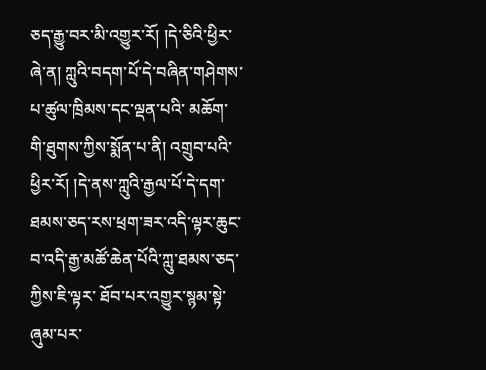ཅད་རྒྱུ་བར་མི་འགྱུར་རོ། །དེ་ཅིའི་ཕྱིར་ཞེ་ན། ཀླུའི་བདག་པོ་དེ་བཞིན་གཤེགས་པ་ཚུལ་ཁྲིམས་དང་ལྡན་པའི་ མཆོག་གི་ཐུགས་ཀྱིས་སྨོན་པ་ནི། འགྲུབ་པའི་ཕྱིར་རོ། །དེ་ནས་ཀླུའི་རྒྱལ་པོ་དེ་དག་ཐམས་ཅད་རས་ཕྲག་ཟར་འདི་ལྟར་ཆུང་བ་འདི་རྒྱ་མཚོ་ཆེན་པོའི་ཀླུ་ཐམས་ཅད་ཀྱིས་ཇི་ལྟར་ ཐོབ་པར་འགྱུར་སྙམ་སྟེ་ཞུམ་པར་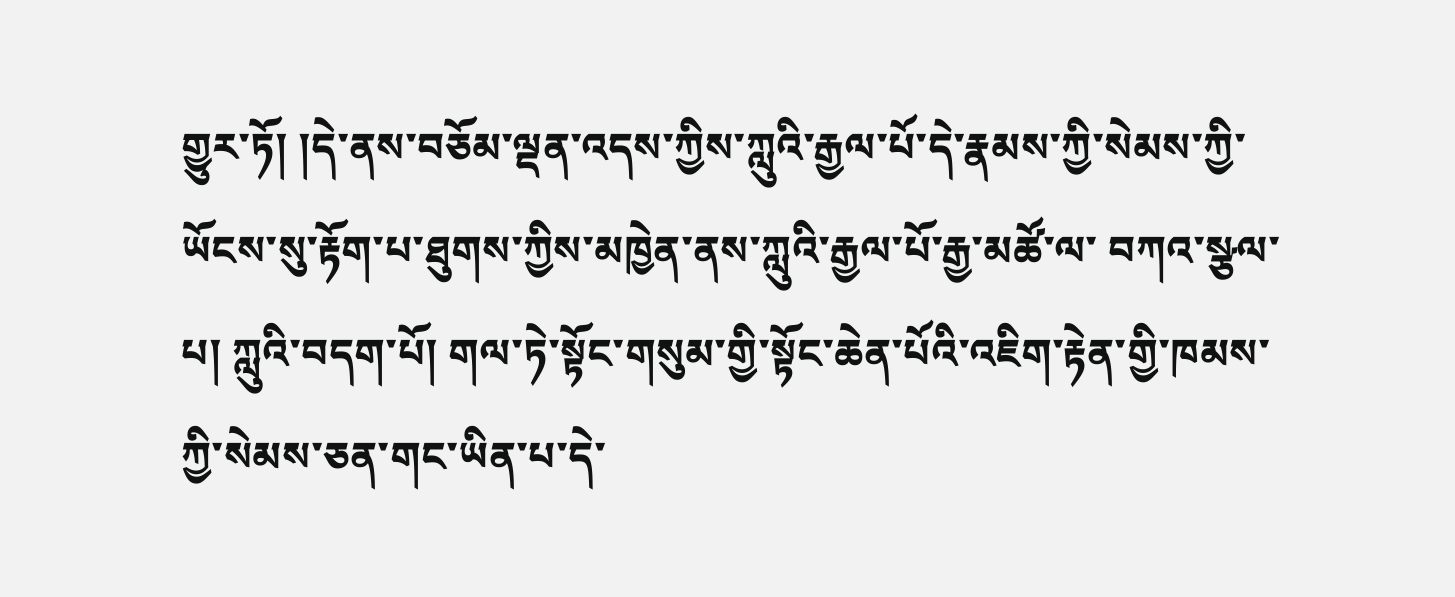གྱུར་ཏོ། །དེ་ནས་བཅོམ་ལྡན་འདས་ཀྱིས་ཀླུའི་རྒྱལ་པོ་དེ་རྣམས་ཀྱི་སེམས་ཀྱི་ཡོངས་སུ་རྟོག་པ་ཐུགས་ཀྱིས་མཁྱེན་ནས་ཀླུའི་རྒྱལ་པོ་རྒྱ་མཚོ་ལ་ བཀའ་སྩལ་པ། ཀླུའི་བདག་པོ། གལ་ཏེ་སྟོང་གསུམ་གྱི་སྟོང་ཆེན་པོའི་འཇིག་རྟེན་གྱི་ཁམས་ཀྱི་སེམས་ཅན་གང་ཡིན་པ་དེ་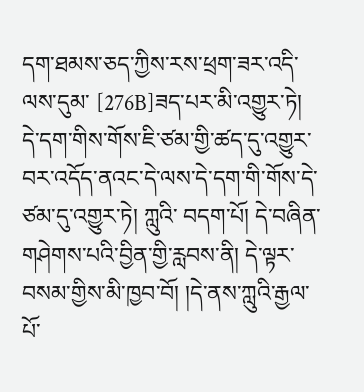དག་ཐམས་ཅད་ཀྱིས་རས་ཕྲག་ཟར་འདི་ལས་དུམ་ [276B]ཟད་པར་མི་འགྱུར་ཏེ། དེ་དག་གིས་གོས་ཇི་ཙམ་གྱི་ཚད་དུ་འགྱུར་བར་འདོད་ནའང་དེ་ལས་དེ་དག་གི་གོས་དེ་ཙམ་དུ་འགྱུར་ཏེ། ཀླུའི་ བདག་པོ། དེ་བཞིན་གཤེགས་པའི་བྱིན་གྱི་རླབས་ནི། དེ་ལྟར་བསམ་གྱིས་མི་ཁྱབ་བོ། །དེ་ནས་ཀླུའི་རྒྱལ་པོ་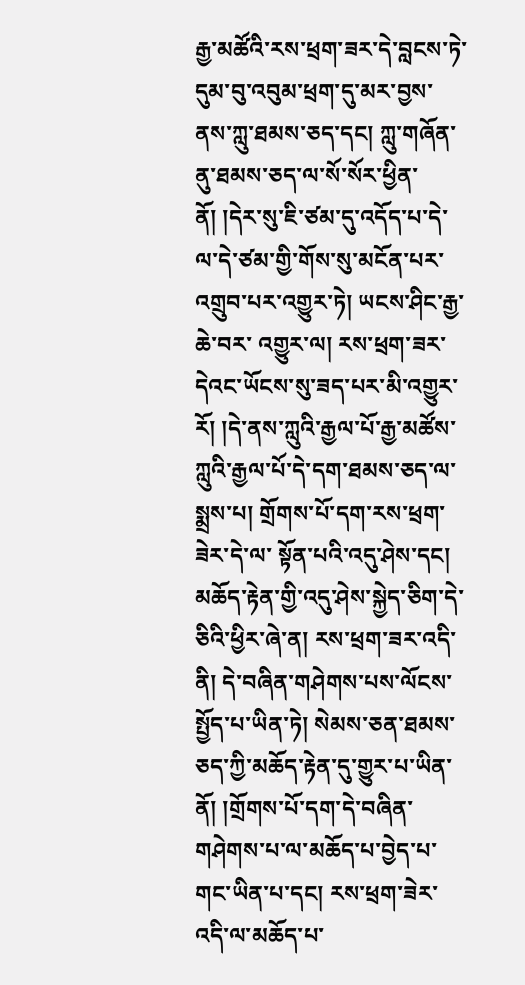རྒྱ་མཚོའི་རས་ཕྲག་ཟར་དེ་བླངས་ཏེ་དུམ་བུ་འབུམ་ཕྲག་དུ་མར་བྱས་ ནས་ཀླུ་ཐམས་ཅད་དང། ཀླུ་གཞོན་ནུ་ཐམས་ཅད་ལ་སོ་སོར་ཕྱིན་ནོ། །དེར་སུ་ཇི་ཙམ་དུ་འདོད་པ་དེ་ལ་དེ་ཙམ་གྱི་གོས་སུ་མངོན་པར་འགྲུབ་པར་འགྱུར་ཏེ། ཡངས་ཤིང་རྒྱ་ཆེ་བར་ འགྱུར་ལ། རས་ཕྲག་ཟར་དེའང་ཡོངས་སུ་ཟད་པར་མི་འགྱུར་རོ། །དེ་ནས་ཀླུའི་རྒྱལ་པོ་རྒྱ་མཚོས་ཀླུའི་རྒྱལ་པོ་དེ་དག་ཐམས་ཅད་ལ་སྨྲས་པ། གྲོགས་པོ་དག་རས་ཕྲག་ཟེར་དེ་ལ་ སྟོན་པའི་འདུ་ཤེས་དང། མཆོད་རྟེན་གྱི་འདུ་ཤེས་སྐྱེད་ཅིག་དེ་ཅིའི་ཕྱིར་ཞེ་ན། རས་ཕྲག་ཟར་འདི་ནི། དེ་བཞིན་གཤེགས་པས་ལོངས་སྤྱོད་པ་ཡིན་ཏེ། སེམས་ཅན་ཐམས་ ཅད་ཀྱི་མཆོད་རྟེན་དུ་གྱུར་པ་ཡིན་ནོ། །གྲོགས་པོ་དག་དེ་བཞིན་གཤེགས་པ་ལ་མཆོད་པ་བྱེད་པ་གང་ཡིན་པ་དང། རས་ཕྲག་ཟེར་འདི་ལ་མཆོད་པ་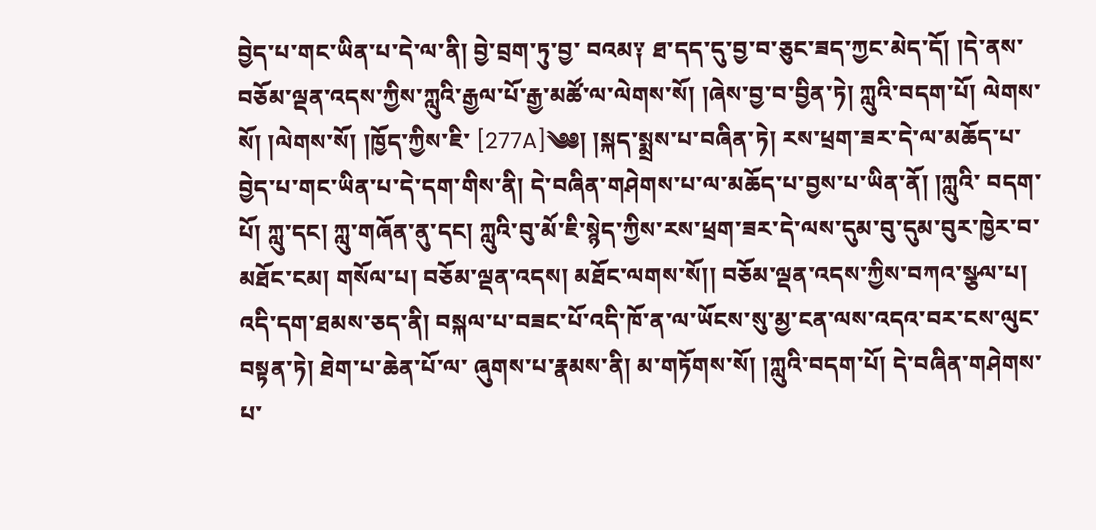བྱེད་པ་གང་ཡིན་པ་དེ་ལ་ནི། བྱེ་བྲག་ཏུ་བྱ་ བའམ༑ ཐ་དད་དུ་བྱ་བ་ཅུང་ཟད་ཀྱང་མེད་དོ། །དེ་ནས་བཅོམ་ལྡན་འདས་ཀྱིས་ཀླུའི་རྒྱལ་པོ་རྒྱ་མཚོ་ལ་ལེགས་སོ། །ཞེས་བྱ་བ་བྱིན་ཏེ། ཀླུའི་བདག་པོ། ལེགས་སོ། །ལེགས་སོ། །ཁྱོད་ཀྱིས་ཇི་ [277A]༄༅། །སྐད་སྨྲས་པ་བཞིན་ཏེ། རས་ཕྲག་ཟར་དེ་ལ་མཆོད་པ་བྱེད་པ་གང་ཡིན་པ་དེ་དག་གིས་ནི། དེ་བཞིན་གཤེགས་པ་ལ་མཆོད་པ་བྱས་པ་ཡིན་ནོ། །ཀླུའི་ བདག་པོ། ཀླུ་དང། ཀླུ་གཞོན་ནུ་དང། ཀླུའི་བུ་མོ་ཇི་སྙེད་ཀྱིས་རས་ཕྲག་ཟར་དེ་ལས་དུམ་བུ་དུམ་བུར་ཁྱེར་བ་མཐོང་ངམ། གསོལ་པ། བཅོམ་ལྡན་འདས། མཐོང་ལགས་སོ།། བཅོམ་ལྡན་འདས་ཀྱིས་བཀའ་སྩལ་པ། འདི་དག་ཐམས་ཅད་ནི། བསྐལ་པ་བཟང་པོ་འདི་ཁོ་ན་ལ་ཡོངས་སུ་མྱ་ངན་ལས་འདའ་བར་ངས་ལུང་བསྟན་ཏེ། ཐེག་པ་ཆེན་པོ་ལ་ ཞུགས་པ་རྣམས་ནི། མ་གཏོགས་སོ། །ཀླུའི་བདག་པོ། དེ་བཞིན་གཤེགས་པ་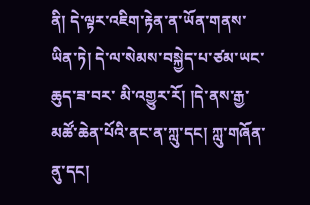ནི། དེ་ལྟར་འཇིག་རྟེན་ན་ཡོན་གནས་ཡིན་ཏེ། དེ་ལ་སེམས་བསྐྱེད་པ་ཙམ་ཡང་ཆུད་ཟ་བར་ མི་འགྱུར་རོ། །དེ་ནས་རྒྱ་མཚོ་ཆེན་པོའི་ནང་ན་ཀླུ་དང། ཀླུ་གཞོན་ནུ་དང།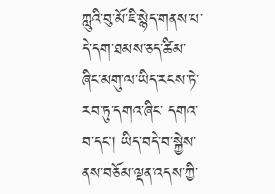ཀླུའི་བུ་མོ་ཇི་སྙེད་གནས་པ་དེ་དག་ཐམས་ཅད་ཚིམ་ཞིང་མགུ་ལ་ཡིད་རངས་ཏེ་རབ་ཏུ་དགའ་ཞིང་ དགའ་བ་དང། ཡིད་བདེ་བ་སྐྱེས་ནས་བཅོམ་ལྡན་འདས་ཀྱི་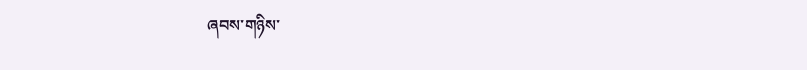ཞབས་གཉིས་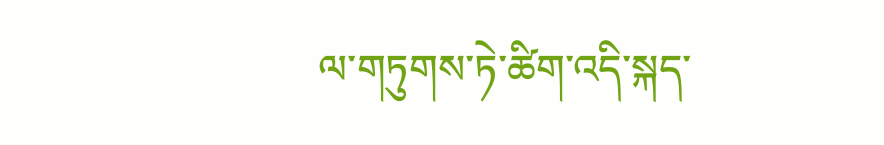ལ་གཏུགས་ཏེ་ཚིག་འདི་སྐད་